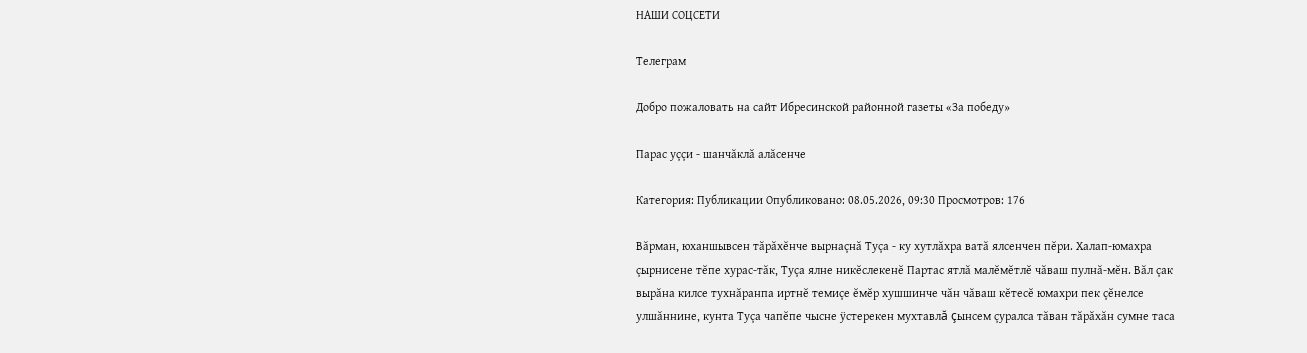НАШИ СОЦСЕТИ

Телеграм

Добро пожаловать на сайт Ибресинской районной газеты «За победу»

Парас уççи - шанчăклă алăсенче

Категория: Публикации Опубликовано: 08.05.2026, 09:30 Просмотров: 176

Вăрман, юханшывсен тăрăхĕнче вырнаçнă Туçа - ку хутлăхра ватă ялсенчен пĕри. Халап-юмахра çырнисене тĕпе хурас-тăк, Туçа ялне никĕслекенĕ Партас ятлă малĕмĕтлĕ чăваш пулнă-мĕн. Вăл çак вырăна килсе тухнăранпа иртнĕ темиçе ĕмĕр хушшинче чăн чăваш кĕтесĕ юмахри пек çĕнелсе улшăннине, кунта Туçа чапĕпе чысне ÿстерекен мухтавлă çынсем çуралса тăван тăрăхăн сумне таса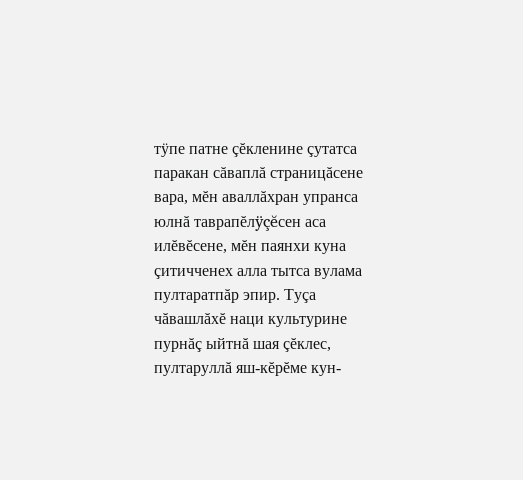тÿпе патне çĕкленине çутатса паракан сăваплă страницăсене вара, мĕн аваллăхран упранса юлнă таврапĕлÿçĕсен аса илĕвĕсене, мĕн паянхи куна çитичченех алла тытса вулама пултаратпăр эпир. Туçа чăвашлăхĕ наци культурине пурнăç ыйтнă шая çĕклес, пултаруллă яш-кĕрĕме кун-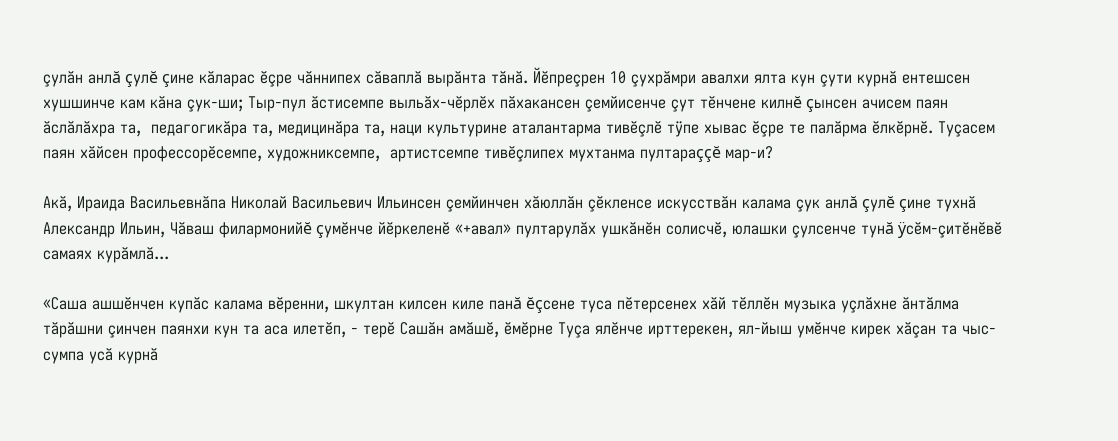çулăн анлă çулĕ çине кăларас ĕçре чăннипех сăваплă вырăнта тăнă. Йĕпреçрен 10 çухрăмри авалхи ялта кун çути курнă ентешсен хушшинче кам кăна çук-ши; Тыр-пул ăстисемпе выльăх-чĕрлĕх пăхакансен çемйисенче çут тĕнчене килнĕ çынсен ачисем паян ăслăлăхра та,  педагогикăра та, медицинăра та, наци культурине аталантарма тивĕçлĕ тÿпе хывас ĕçре те палăрма ĕлкĕрнĕ. Туçасем паян хăйсен профессорĕсемпе, художниксемпе,  артистсемпе тивĕçлипех мухтанма пултараççĕ мар-и?

Акă, Ираида Васильевнăпа Николай Васильевич Ильинсен çемйинчен хăюллăн çĕкленсе искусствăн калама çук анлă çулĕ çине тухнă Александр Ильин, Чăваш филармонийĕ çумĕнче йĕркеленĕ «+авал» пултарулăх ушкăнĕн солисчĕ, юлашки çулсенче тунă ÿсĕм-çитĕнĕвĕ самаях курăмлă...

«Саша ашшĕнчен купăс калама вĕренни, шкултан килсен киле панă ĕçсене туса пĕтерсенех хăй тĕллĕн музыка уçлăхне ăнтăлма тăрăшни çинчен паянхи кун та аса илетĕп, - терĕ Сашăн амăшĕ, ĕмĕрне Туçа ялĕнче ирттерекен, ял-йыш умĕнче кирек хăçан та чыс-сумпа усă курнă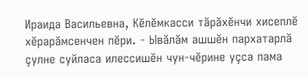Ираида Васильевна, Кĕлĕмкасси тăрăхĕнчи хисеплĕ хĕрарăмсенчен пĕри. - Ывăлăм ашшĕн пархатарлă çулне суйласа илессишĕн чун-чĕрине уçса пама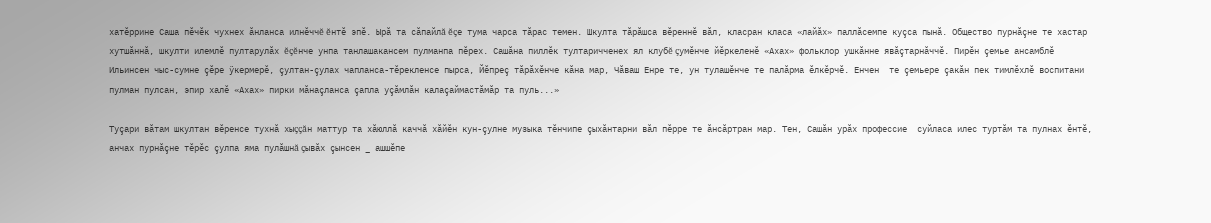хатĕррине Саша пĕчĕк чухнех ăнланса илнĕччĕ ĕнтĕ эпĕ. Ырă та сăпайлă ĕçе тума чарса тăрас темен. Шкулта тăрăшса вĕреннĕ вăл, класран класа «лайăх» паллăсемпе куçса пынă. Общество пурнăçне те хастар хутшăннă, шкулти илемлĕ пултарулăх ĕçĕнче унпа танлашакансем пулманпа пĕрех. Сашăна пиллĕк тултаричченех ял клубĕ çумĕнче йĕркеленĕ «Ахах» фольклор ушкăнне явăçтарнăччĕ. Пирĕн çемье ансамблĕ Ильинсен чыс-сумне çĕре ÿкермерĕ, çултан-çулах чапланса-тĕрекленсе пырса, Йĕпреç тăрăхĕнче кăна мар, Чăваш Енре те, ун тулашĕнче те палăрма ĕлкĕрчĕ. Енчен  те çемьере çакăн пек тимлĕхлĕ воспитани пулман пулсан, эпир халĕ «Ахах» пирки мăнаçланса çапла уçăмлăн калаçаймастăмăр та пуль...»

Туçари вăтам шкултан вĕренсе тухнă хыççăн маттур та хăюллă каччă хăйĕн кун-çулне музыка тĕнчипе çыхăнтарни вăл пĕрре те ăнсăртран мар. Тен, Сашăн урăх профессие  суйласа илес туртăм та пулнах ĕнтĕ,  анчах пурнăçне тĕрĕс çулпа яма пулăшнă çывăх çынсен _ ашшĕпе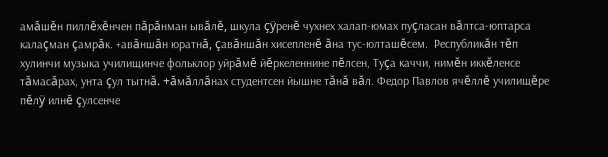амăшĕн пиллĕхĕнчен пăрăнман ывăлĕ, шкула çÿренĕ чухнех халап-юмах пуçласан вăлтса-юптарса калаçман çамрăк. +авăншăн юратнă, çавăншăн хисепленĕ ăна тус-юлташĕсем.  Республикăн тĕп хулинчи музыка училищинче фольклор уйрăмĕ йĕркеленнине пĕлсен, Туçа каччи, нимĕн иккĕленсе тăмасăрах, унта çул тытнă. +ăмăллăнах студентсен йышне тăнă вăл. Федор Павлов ячĕллĕ училищĕре пĕлÿ илнĕ çулсенче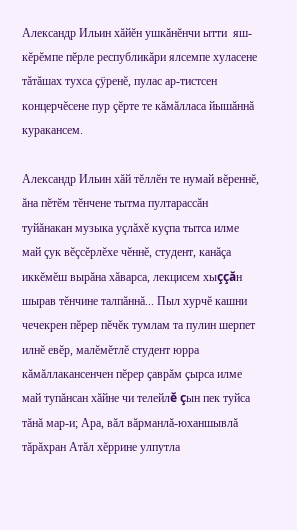Александр Ильин хăйĕн ушкăнĕнчи ытти  яш-кĕрĕмпе пĕрле республикăри ялсемпе хуласене тăтăшах тухса çÿренĕ, пулас ар-тистсен концерчĕсене пур çĕрте те кăмăлласа йышăннă куракансем.

Александр Ильин хăй тĕллĕн те нумай вĕреннĕ, ăна пĕтĕм тĕнчене тытма пултарассăн туйăнакан музыка уçлăхĕ куçпа тытса илме май çук вĕçсĕрлĕхе чĕннĕ, студент, канăçа иккĕмĕш вырăна хăварса, лекцисем хыççăн шырав тĕнчине талпăннă... Пыл хурчĕ кашни чечекрен пĕрер пĕчĕк тумлам та пулин шерпет илнĕ евĕр, малĕмĕтлĕ студент юрра кăмăллакансенчен пĕрер çаврăм çырса илме май тупăнсан хăйне чи телейлĕ çын пек туйса тăнă мар-и; Ара, вăл вăрманлă-юханшывлă тăрăхран Атăл хĕррине улпутла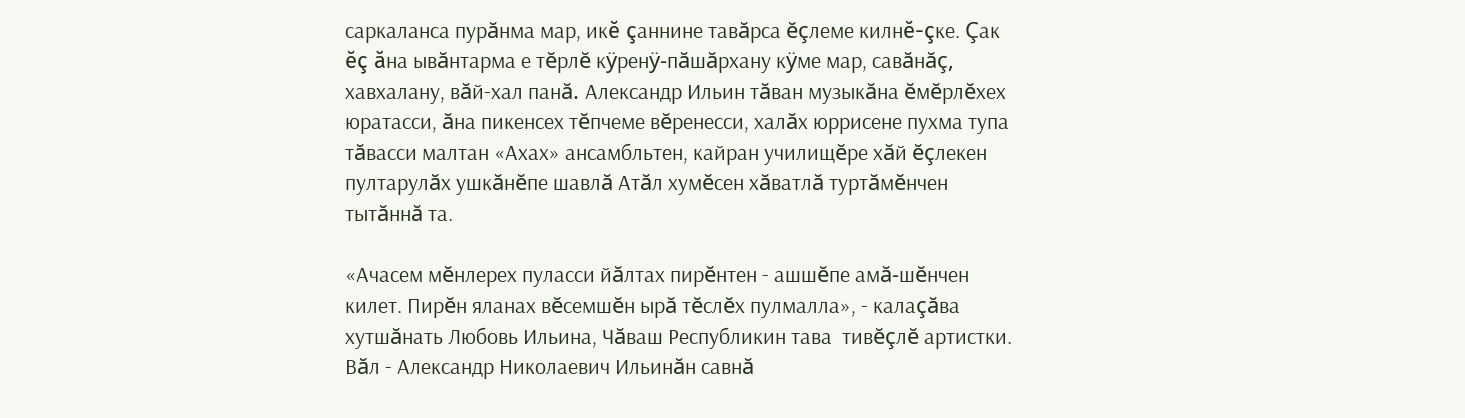саркаланса пурăнма мар, икĕ çаннине тавăрса ĕçлеме килнĕ-çке. Çак ĕç ăна ывăнтарма е тĕрлĕ кÿренÿ-пăшăрхану кÿме мар, савăнăç, хавхалану, вăй-хал панă. Александр Ильин тăван музыкăна ĕмĕрлĕхех юратасси, ăна пикенсех тĕпчеме вĕренесси, халăх юррисене пухма тупа тăвасси малтан «Ахах» ансамбльтен, кайран училищĕре хăй ĕçлекен пултарулăх ушкăнĕпе шавлă Атăл хумĕсен хăватлă туртăмĕнчен тытăннă та.

«Ачасем мĕнлерех пуласси йăлтах пирĕнтен - ашшĕпе амă-шĕнчен килет. Пирĕн яланах вĕсемшĕн ырă тĕслĕх пулмалла», - калаçăва хутшăнать Любовь Ильина, Чăваш Республикин тава  тивĕçлĕ артистки. Вăл - Александр Николаевич Ильинăн савнă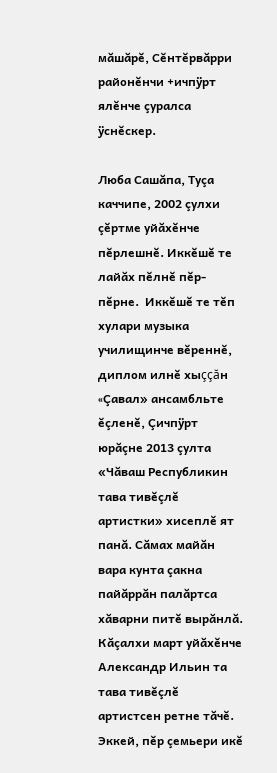мăшăрĕ, Сĕнтĕрвăрри районĕнчи +ичпÿрт ялĕнче çуралса ÿснĕскер.

Люба Сашăпа, Туçа каччипе, 2002 çулхи çĕртме уйăхĕнче пĕрлешнĕ. Иккĕшĕ те лайăх пĕлнĕ пĕр-пĕрне.  Иккĕшĕ те тĕп хулари музыка училищинче вĕреннĕ, диплом илнĕ хыççăн «Çавал» ансамбльте ĕçленĕ, Çичпÿрт юрăçне 2013 çулта «Чăваш Республикин тава тивĕçлĕ артистки» хисеплĕ ят панă. Сăмах майăн вара кунта çакна пайăррăн палăртса хăварни питĕ вырăнлă. Кăçалхи март уйăхĕнче Александр Ильин та тава тивĕçлĕ артистсен ретне тăчĕ. Эккей, пĕр çемьери икĕ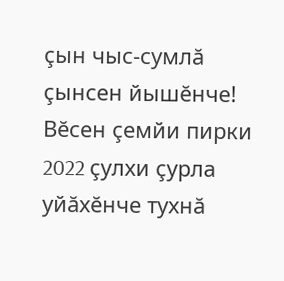çын чыс-сумлă çынсен йышĕнче! Вĕсен çемйи пирки 2022 çулхи çурла уйăхĕнче тухнă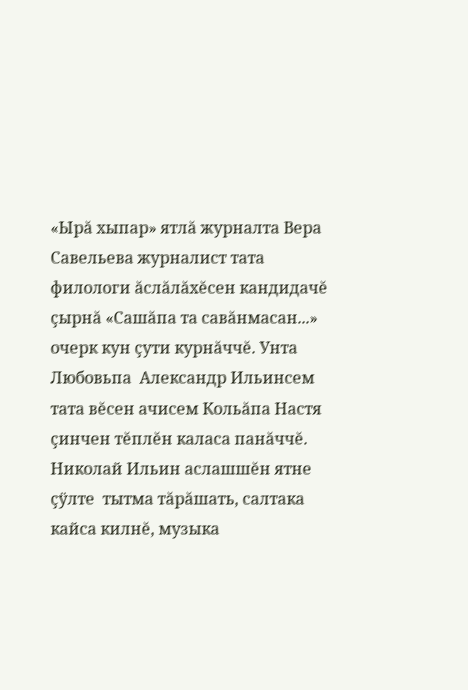«Ырă хыпар» ятлă журналта Вера Савельева журналист тата филологи ăслăлăхĕсен кандидачĕ çырнă «Сашăпа та савăнмасан...» очерк кун çути курнăччĕ. Унта Любовьпа  Александр Ильинсем тата вĕсен ачисем Кольăпа Настя çинчен тĕплĕн каласа панăччĕ. Николай Ильин аслашшĕн ятне çÿлте  тытма тăрăшать, салтака кайса килнĕ, музыка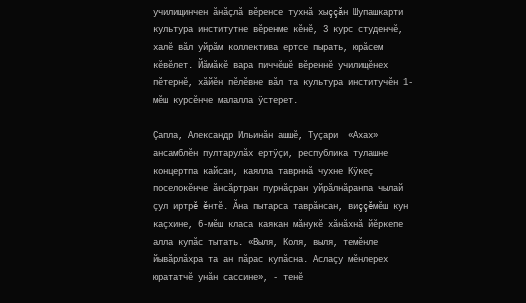училищинчен ăнăçлă вĕренсе тухнă хыççăн Шупашкарти культура институтне вĕренме кĕнĕ, 3 курс студенчĕ, халĕ вăл уйрăм коллектива ертсе пырать, юрăсем кĕвĕлет. Йăмăкĕ вара пиччĕшĕ вĕреннĕ училищĕнех пĕтернĕ, хăйĕн пĕлĕвне вăл та культура институчĕн 1-мĕш курсĕнче малалла ÿстерет.

Çапла, Александр Ильинăн ашшĕ, Туçари  «Ахах» ансамблĕн пултарулăх ертÿçи, республика тулашне концертпа кайсан, каялла таврннă чухне Кÿкеç поселокĕнче ăнсăртран пурнăçран уйрăлнăранпа чылай çул иртрĕ ĕнтĕ. Ăна пытарса таврăнсан, виççĕмĕш кун каçхине, 6-мĕш класа каякан мăнукĕ хăнăхнă йĕркепе алла купăс тытать. «Выля, Коля, выля, темĕнле йывăрлăхра та ан пăрас купăсна. Аслаçу мĕнлерех юрататчĕ унăн сассине», - тенĕ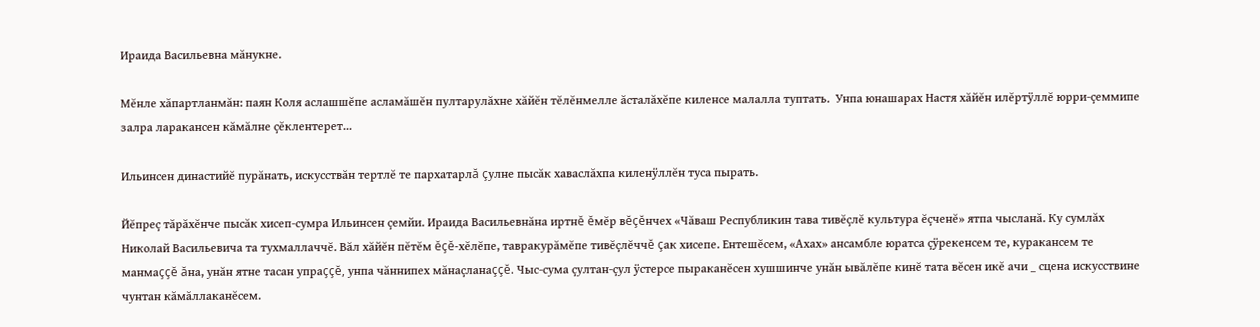Ираида Васильевна мăнукне.

Мĕнле хăпартланмăн: паян Коля аслашшĕпе асламăшĕн пултарулăхне хăйĕн тĕлĕнмелле ăсталăхĕпе киленсе малалла туптать.  Унпа юнашарах Настя хăйĕн илĕртÿллĕ юрри-çеммипе залра ларакансен кăмăлне çĕклентерет...

Ильинсен династийĕ пурăнать, искусствăн тертлĕ те пархатарлă çулне пысăк хаваслăхпа киленÿллĕн туса пырать.

Йĕпреç тăрăхĕнче пысăк хисеп-сумра Ильинсен çемйи. Ираида Васильевнăна иртнĕ ĕмĕр вĕçĕнчех «Чăваш Республикин тава тивĕçлĕ культура ĕçченĕ» ятпа чысланă. Ку сумлăх Николай Васильевича та тухмаллаччĕ. Вăл хăйĕн пĕтĕм ĕçĕ-хĕлĕпе, тавракурăмĕпе тивĕçлĕччĕ çак хисепе. Ентешĕсем, «Ахах» ансамбле юратса çÿрекенсем те, куракансем те манмаççĕ ăна, унăн ятне тасан упраççĕ, унпа чăннипех мăнаçланаççĕ. Чыс-сума çултан-çул ÿстерсе пыраканĕсен хушшинче унăн ывăлĕпе кинĕ тата вĕсен икĕ ачи _ сцена искусствине чунтан кăмăллаканĕсем.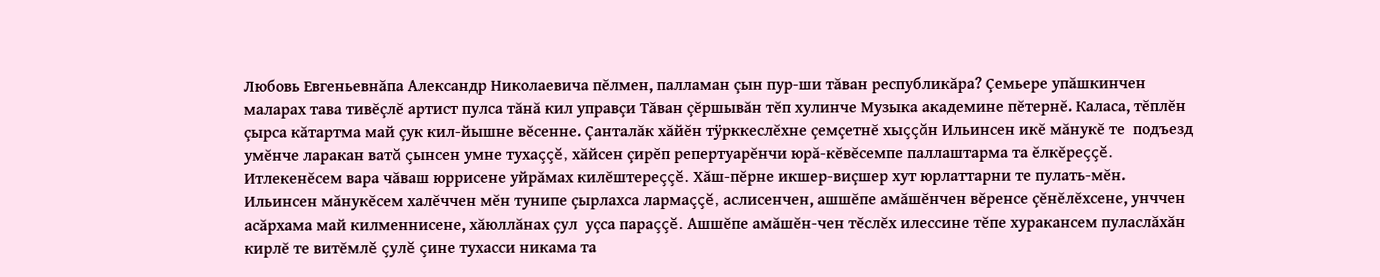Любовь Евгеньевнăпа Александр Николаевича пĕлмен, палламан çын пур-ши тăван республикăра? Çемьере упăшкинчен маларах тава тивĕçлĕ артист пулса тăнă кил управçи Тăван çĕршывăн тĕп хулинче Музыка академине пĕтернĕ. Каласа, тĕплĕн çырса кăтартма май çук кил-йышне вĕсенне. Çанталăк хăйĕн тÿрккеслĕхне çемçетнĕ хыççăн Ильинсен икĕ мăнукĕ те  подъезд умĕнче ларакан ватă çынсен умне тухаççĕ, хăйсен çирĕп репертуарĕнчи юрă-кĕвĕсемпе паллаштарма та ĕлкĕреççĕ. Итлекенĕсем вара чăваш юррисене уйрăмах килĕштереççĕ. Хăш-пĕрне икшер-виçшер хут юрлаттарни те пулать-мĕн. Ильинсен мăнукĕсем халĕччен мĕн тунипе çырлахса лармаççĕ, аслисенчен, ашшĕпе амăшĕнчен вĕренсе çĕнĕлĕхсене, унччен асăрхама май килменнисене, хăюллăнах çул  уçса параççĕ. Ашшĕпе амăшĕн-чен тĕслĕх илессине тĕпе хуракансем пуласлăхăн кирлĕ те витĕмлĕ çулĕ çине тухасси никама та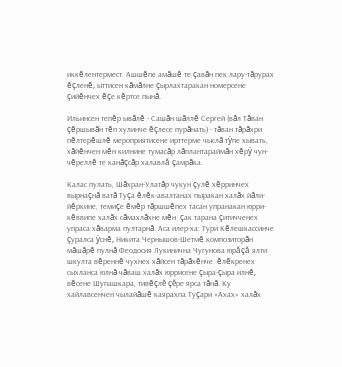иккĕлентермест. Ашшĕпе амăшĕ те çавăн пек лару-тăрурах ĕçленĕ, ыттисен кăмăлне çырлахтаракан номерсене çийĕнчех ĕçе кĕртсе пынă.

Ильинсен тепĕр ывăлĕ - Сашăн шăллĕ Сергей (вăл Тăван çĕршывăн тĕп хулинче ĕçлесе пурăнать) - тăван тăрăхри пĕлтерĕшлĕ мероприятисене ирттерме чыслă тÿпе хывать, хăйĕнчен мĕн килнине тумасăр лăплантараймăн хĕрÿ чун-чĕреллĕ те канăçсăр халавлă çамрăка.

Калас пулать, Шăхран-Улатăр чукун çулĕ хĕрринчех вырнаçнă ватă Туçа ĕлĕк-авалтанах пыракан халăх йăли-йĕркине, темиçе ĕмĕр тăршшĕпех тасан упранакан юрри-кĕввипе халăх сăмахлăхне мĕн  çак тарана çитичченех упраса хăварма пултарнă. Аса илер-ха: Тури Кĕлешкассинче çуралса ÿснĕ, Никита Чернышов-Шетмĕ композиторăн мăшăрĕ пулнă Феодосия Лукинична Чугунова юрăçă ялти шкулта вĕреннĕ чухнех хăйсен тăрăхĕнче  ĕлĕкренех сыхланса юлнă чăваш халăх юррисене çыра-çыра илнĕ, вĕсене Шупашкара, тивĕçлĕ çĕре ярса тăнă. Ку хайлавсенчен чылайăшĕ каярахпа Туçари «Ахах» халăх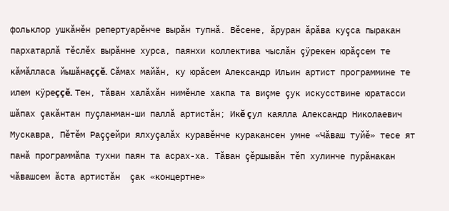фольклор ушкăнĕн репертуарĕнче вырăн тупнă. Вĕсене, ăруран ăрăва куçса пыракан пархатарлă тĕслĕх вырăнне хурса, паянхи коллектива чыслăн çÿрекен юрăçсем те кăмăлласа йышăнаççĕ. Сăмах майăн, ку юрăсем Александр Ильин артист программине те илем кÿреççĕ. Тен, тăван халăхăн нимĕнле хакпа та виçме çук искусствине юратасси шăпах çакăнтан пуçланман-ши паллă артистăн; Икĕ çул каялла Александр Николаевич Мускавра, Пĕтĕм Раççейри ялхуçалăх куравĕнче куракансен умне «Чăваш туйĕ» тесе ят панă программăпа тухни паян та асрах-ха. Тăван çĕршывăн тĕп хулинче пурăнакан чăвашсем ăста артистăн  çак «концертне»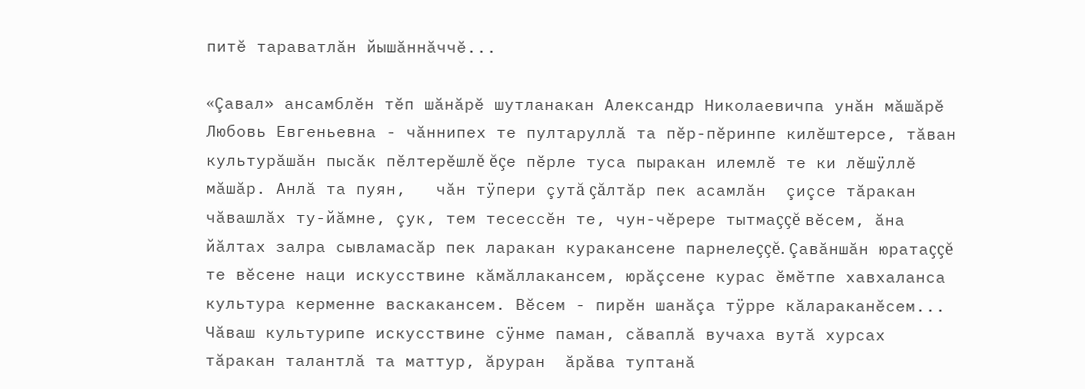питĕ тараватлăн йышăннăччĕ...

«Çавал» ансамблĕн тĕп шăнăрĕ шутланакан Александр Николаевичпа унăн мăшăрĕ Любовь Евгеньевна - чăннипех те пултаруллă та пĕр-пĕринпе килĕштерсе, тăван культурăшăн пысăк пĕлтерĕшлĕ ĕçе пĕрле туса пыракан илемлĕ те ки лĕшÿллĕ мăшăр. Анлă та пуян,   чăн тÿпери çутă çăлтăр пек асамлăн  çиçсе тăракан чăвашлăх ту-йăмне, çук, тем тесессĕн те, чун-чĕрере тытмаççĕ вĕсем, ăна йăлтах залра сывламасăр пек ларакан куракансене парнелеççĕ. Çавăншăн юратаççĕ те вĕсене наци искусствине кăмăллакансем, юрăçсене курас ĕмĕтпе хавхаланса культура керменне васкакансем. Вĕсем - пирĕн шанăçа тÿрре кăлараканĕсем...  Чăваш культурипе искусствине сÿнме паман, сăваплă вучаха вутă хурсах тăракан талантлă та маттур, ăруран  ăрăва туптанă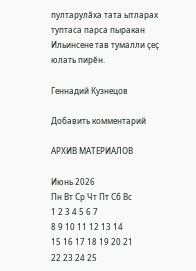пултарулăха тата ытларах туптаса парса пыракан Ильинсене тав тумалли çеç юлать пирĕн.

Геннадий Кузнецов

Добавить комментарий

АРХИВ МАТЕРИАЛОВ

Июнь 2026
Пн Вт Ср Чт Пт Сб Вс
1 2 3 4 5 6 7
8 9 10 11 12 13 14
15 16 17 18 19 20 21
22 23 24 25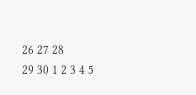26 27 28
29 30 1 2 3 4 5